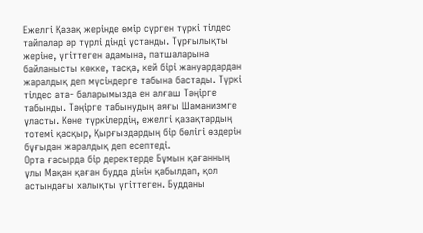Ежелгі Қазақ жерінде өмір сүрген түркі тілдес тайпалар әр түрлі дінді ұстанды. Тұрғылықты жеріне, үгіттеген адамына, патшаларына байланысты көкке, тасқа, кей бірі жануардардан жаралдық деп мүсіндерге табына бастады. Түркі тілдес ата- баларымызда ен алғаш Тәңірге табынды. Тәңірге табынудың аяғы Шаманизмге ұласты. Көне түркілердің, ежелгі қазақтардың тотемі қасқыр, Қырғыздардың бір бөлігі өздерін бұғыдан жаралдық деп есептеді.
Орта ғасырда бір деректерде Бұмын қағанның ұлы Мақан қаған будда дінін қабылдап, қол астындағы халықты үгіттеген. Будданы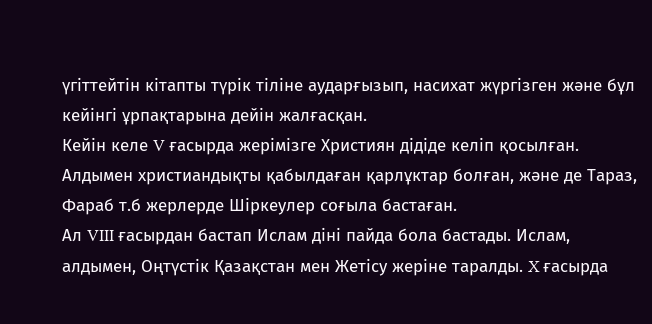үгіттейтін кітапты түрік тіліне аударғызып, насихат жүргізген және бұл кейінгі ұрпақтарына дейін жалғасқан.
Кейін келе V ғасырда жерімізге Християн дідіде келіп қосылған.
Алдымен христиандықты қабылдаған қарлұктар болған, және де Тараз, Фараб т.б жерлерде Шіркеулер соғыла бастаған.
Ал VIII ғасырдан бастап Ислам діні пайда бола бастады. Ислам, алдымен, Оңтүстік Қазақстан мен Жетісу жеріне таралды. X ғасырда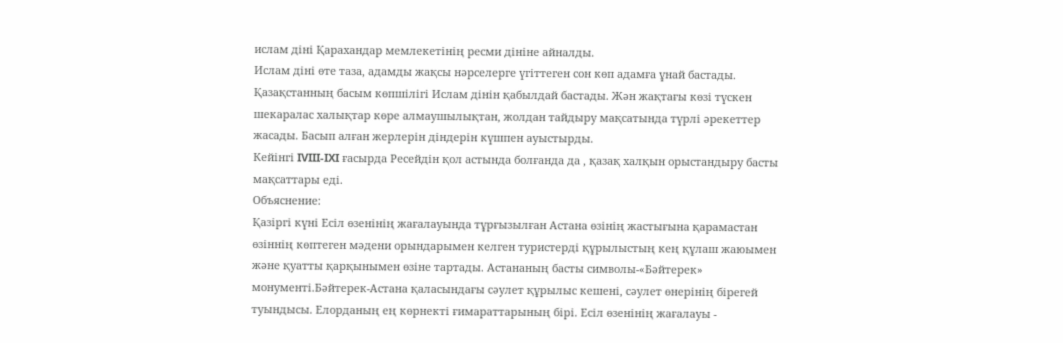ислам діні Қарахандар мемлекетінің ресми дініне айналды.
Ислам діні өте таза, адамды жақсы нәрселерге үгіттеген сон көп адамға ұнай бастады. Қазақстанның басым көпшілігі Ислам дінін қабылдай бастады. Жән жақтағы көзі түскен шекаралас халықтар көре алмаушылықтан, жолдан тайдыру мақсатында түрлі әрекеттер жасады. Басып алған жерлерін діндерін күшпен ауыстырды.
Кейінгі IVIII-IXI ғасырда Ресейдін қол астында болғанда да , қазақ халқын орыстандыру басты мақсаттары еді.
Объяснение:
Қазіргі күні Есіл өзенінің жағалауында тұрғызылған Астана өзінің жастығына қарамастан өзіннің көптеген мәдени орындарымен келген туристерді құрылыстың кең құлаш жаюымен және қуатты қарқынымен өзіне тартады. Астананың басты символы-«Бәйтерек» монументі.Бәйтерек-Астана қаласындағы сәулет құрылыс кешені, сәулет өнерінің бірегей туындысы. Елорданың ең көрнекті ғимараттарының бірі. Есіл өзенінің жағалауы -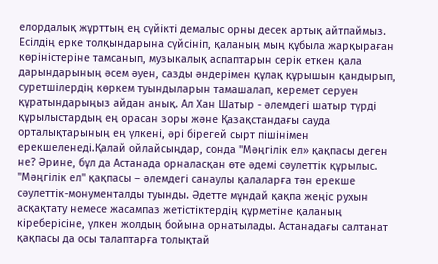елордалық жұрттың ең сүйікті демалыс орны десек артық айтпаймыз. Есілдің ерке толқындарына сүйсініп, қаланың мың құбыла жарқыраған көріністеріне тамсанып, музыкалық аспаптарын серік еткен қала дарындарының әсем әуен, сазды әндерімен құлақ құрышын қандырып, суретшілердің көркем туындыларын тамашалап, керемет серуен құратындарыңыз айдан анық. Ал Хан Шатыр - әлемдегі шатыр түрді құрылыстардың ең орасан зоры және Қазақстандағы сауда орталықтарының ең үлкені, әрі бірегей сырт пішінімен ерекшеленеді.Қалай ойлайсыңдар, сонда "Мәңгілік ел» қақпасы деген не? Әрине, бұл да Астанада орналасқан өте әдемі сәулеттік құрылыс. "Мәңгілік ел" қақпасы – әлемдегі санаулы қалаларға тән ерекше сәулеттік-монументалды туынды. Әдетте мұндай қақпа жеңіс рухын асқақтату немесе жасампаз жетістіктердің құрметіне қаланың кіреберісіне, үлкен жолдың бойына орнатылады. Астанадағы салтанат қақпасы да осы талаптарға толықтай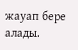жауап бере алады.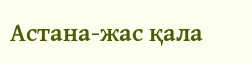Астана-жас қала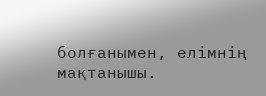болғанымен, елімнің мақтанышы.